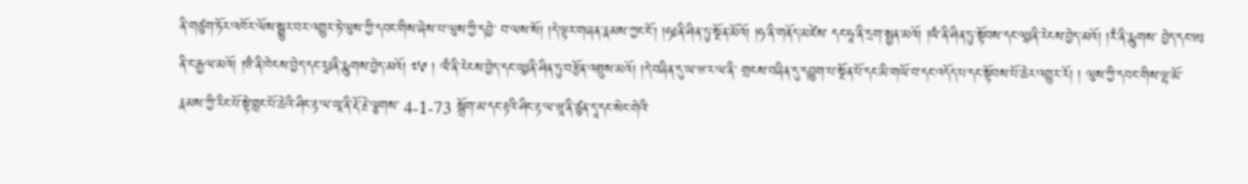ནི་གཙུག་ཏོར་འཁོར་ལོས་སྒྱུར་བར་འགྱུར་ཏེ་ལུས་ཀྱི་དབང་གིས་ཞེས་པ་ལུས་ཀྱི་དབྱེ་ བ་ལས་སོ། །དེ་ལྟར་གཞན་རྣམས་ཀྱང་ངོ་། །ཧཿནི་ཤིན་ཏུ་སྔོན་མོའོ། །ཧ་ནི་གནོད་མཛེས་ དང་ཧཱ་ནི་དྲག་སྤྱན་མའོ། །ཡཾ་ནི་ཤིན་ཏུ་སྟོབས་དང་ལཱཿནི་རེངས་བྱེད་མའོ། །རྃ་ནི་རྨུགས་ བྱེད་དང་ཝཿནི་ང་རྒྱལ་མའོ། །ཝྃ་ནི་ཁེངས་བྱེད་དང་རཱཿནི་རྨུགས་བྱེད་མའོ། ༧༩ ། ལྃ་ནི་རེངས་བྱེད་དང་ཡཱཿནི་ཤིན་ཏུ་བརྩོན་འགྲུས་མའོ། །དེ་བཞིན་དུ་ཡ་ཝ་ར་ལ་ནི་ གྲངས་བཞིན་དུ་དབྱུག་པ་སྔོན་པོ་དང་མི་གཡོ་བ་དང་འདོད་པ་དང་སྟོབས་པོ་ཆེར་འགྱུར་རོ། ། ལུས་ཀྱི་དབང་གིས་ལྷ་མོ་རྣམས་ཀྱི་རིང་པོ་སྟེ་གླང་པོ་ཆེའི་ཤིང་རྟ་ལ་ཡཱ་ནི་རྡོ་རྗེ་ལྕགས་ 4-1-73 སྒྲོག་མ་དང་རྟའི་ཤིང་རྟ་ལ་ཝཱ་ནི་ཙུན་དཱ་དང་སེང་གེའི་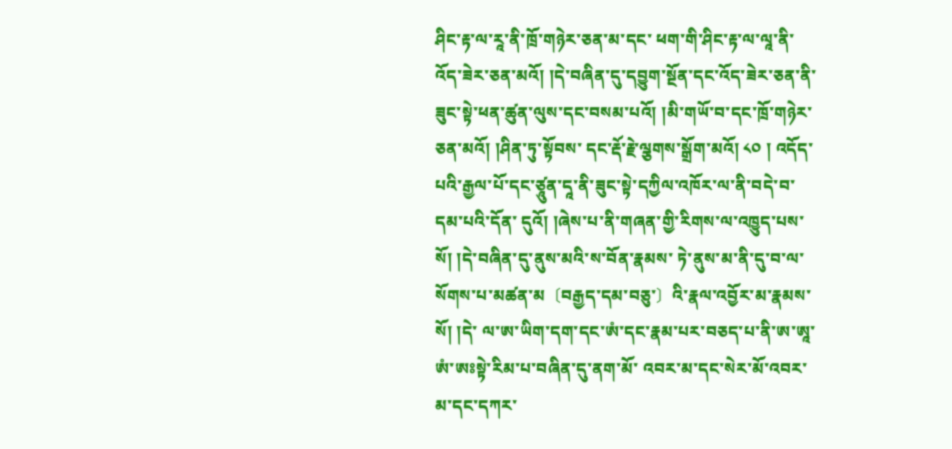ཤིང་རྟ་ལ་རཱ་ནི་ཁྲོ་གཉེར་ཅན་མ་དང་ ཕག་གི་ཤིང་རྟ་ལ་ལཱ་ནི་འོད་ཟེར་ཅན་མའོ། །དེ་བཞིན་དུ་དབྱུག་སྔོན་དང་འོད་ཟེར་ཅན་ནི་ ཟུང་སྟེ་ཕན་ཚུན་ལུས་དང་བསམ་པའོ། །མི་གཡོ་བ་དང་ཁྲོ་གཉེར་ཅན་མའོ། །ཤིན་ཏུ་སྟོབས་ དང་རྡོ་རྗེ་ལྕགས་སྒྲོག་མའོ། ༨༠ ། འདོད་པའི་རྒྱལ་པོ་དང་ཙཱུན་དཱ་ནི་ཟུང་སྟེ་དཀྱིལ་འཁོར་ལ་ནི་བདེ་བ་དམ་པའི་དོན་ དུའོ། །ཞེས་པ་ནི་གཞན་གྱི་རིགས་ལ་འཁྱུད་པས་སོ། །དེ་བཞིན་དུ་ནུས་མའི་ས་བོན་རྣམས་ ཏེ་ནུས་མ་ནི་དུ་བ་ལ་སོགས་པ་མཚན་མ〔བརྒྱད་དམ་བཅུ་〕འི་རྣལ་འབྱོར་མ་རྣམས་སོ། །དེ་ ལ་ཨ་ཡིག་དག་དང་ཨཾ་དང་རྣམ་པར་བཅད་པ་ནི་ཨ་ཨཱ་ཨཾ་ཨཿསྟེ་རིམ་པ་བཞིན་དུ་ནག་མོ་ འབར་མ་དང་སེར་མོ་འབར་མ་དང་དཀར་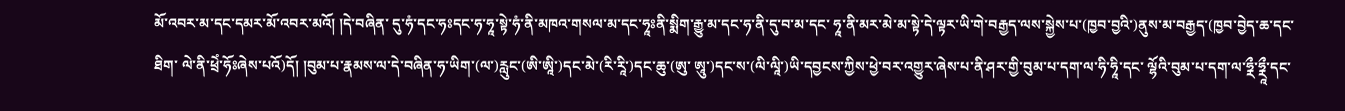མོ་འབར་མ་དང་དམར་མོ་འབར་མའོ། །དེ་བཞིན་ དུ་ཧཾ་དང་ཧཿདང་ཧ་ཧཱ་སྟེ་ཧཾ་ནི་མཁའ་གསལ་མ་དང་ཧཱཿནི་སྨིག་རྒྱུ་མ་དང་ཧ་ནི་དུ་བ་མ་དང་ ཧཱ་ནི་མར་མེ་མ་སྟེ་དེ་ལྟར་ཡི་གེ་བརྒྱད་ལས་སྐྱེས་པ་(ཁྱབ་བྱའི་)ནུས་མ་བརྒྱད་(ཁྱབ་བྱེད་ཆ་དང་ཐིག་ ལེ་ནི་ཕྲེཾ་ཧོཿཞེས་པའོ)དོ། །བུམ་པ་རྣམས་ལ་དེ་བཞིན་ཧ་ཡིག་(ལ་)རླུང་(ཨི་ཨཱི་)དང་མེ་(རི་རཱི་)དང་ཆུ་(ཨུ་ ཨཱུ་)དང་ས་(ལི་ལཱི་)ཡི་དབྱངས་ཀྱིས་ཕྱེ་བར་འགྱུར་ཞེས་པ་ནི་ཤར་གྱི་བུམ་པ་དག་ལ་ཧི་ཧཱི་དང་ ལྷོའི་བུམ་པ་དག་ལ་ཧྼྀ་ཧྼཱྀ་དང་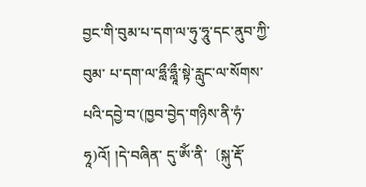བྱང་གི་བུམ་པ་དག་ལ་ཧུ་ཧཱུ་དང་ནུབ་ཀྱི་བུམ་ པ་དག་ལ་ཧླྀ་ཧླཱྀ་སྟེ་རླུང་ལ་སོགས་པའི་དབྱེ་བ་(ཁྱབ་བྱེད་གཉིས་ནི་ཧཾ་ཧཱ)འོ། །དེ་བཞིན་ དུ་ༀ་ནི་〔སྐུ་རྡོ་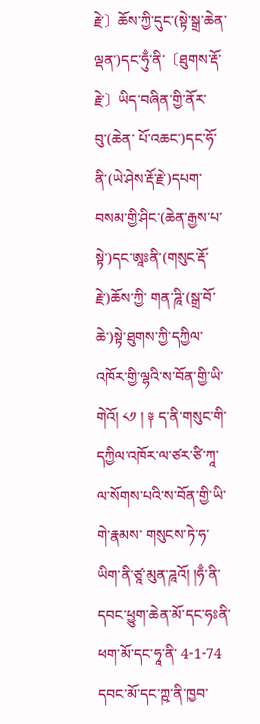རྗེ་〕ཆོས་ཀྱི་དུང་(སྟེ་སྒྲ་ཆེན་ལྡན་)དང་ཧུྃ་ནི་〔ཐུགས་རྡོ་རྗེ་〕ཡིད་བཞིན་གྱི་ནོར་བུ་(ཆེན་ པོ་འཆང་)དང་ཧོ་ནི་(ཡེ་ཤེས་རྡོ་རྗེ་)དཔག་བསམ་གྱི་ཤིང་(ཆེན་རྒྱས་པ་སྟེ་)དང་ཨཱཿནི་(གསུང་རྡོ་རྗེ་)ཆོས་ཀྱི་ གན་ཌཱི་(སྒྲ་བོ་ཆེ་)སྟེ་ཐུགས་ཀྱི་དཀྱིལ་འཁོར་གྱི་ལྷའི་ས་བོན་གྱི་ཡི་གེའོ། ༨༡ ། ༈ ད་ནི་གསུང་གི་དཀྱིལ་འཁོར་ལ་ཙར་ཙི་ཀཱ་ལ་སོགས་པའི་ས་བོན་གྱི་ཡི་གེ་རྣམས་ གསུངས་ཏེ་ཧ་ཡིག་ནི་ཙཱ་མུན་ཌཱའོ། །ཧྃ་ནི་དབང་ཕྱུག་ཆེན་མོ་དང་ཧཿནི་ཕག་མོ་དང་ཧཱ་ནི་ 4-1-74 དབང་མོ་དང་ཀྵ་ནི་ཁྱབ་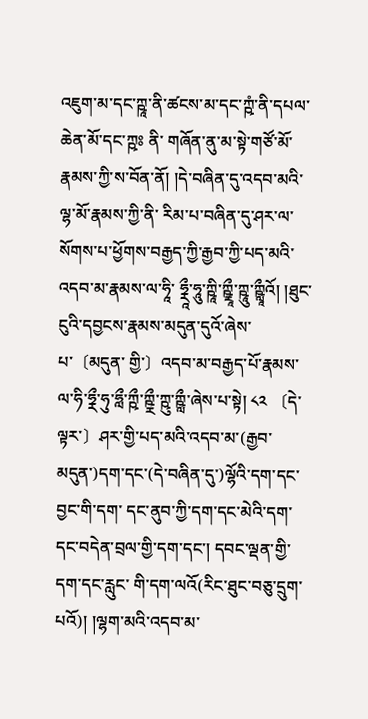འཇུག་མ་དང་ཀྵཱ་ནི་ཚངས་མ་དང་ཀྵཾ་ནི་དཔལ་ཆེན་མོ་དང་ཀྵཿ ནི་ གཞོན་ནུ་མ་སྟེ་གཙོ་མོ་རྣམས་ཀྱི་ས་བོན་ནོ། །དེ་བཞིན་དུ་འདབ་མའི་ལྷ་མོ་རྣམས་ཀྱི་ནི་ རིམ་པ་བཞིན་དུ་ཤར་ལ་སོགས་པ་ཕྱོགས་བརྒྱད་ཀྱི་རྒྱབ་ཀྱི་པད་མའི་འདབ་མ་རྣམས་ལ་ཧཱི་ ཧྼཱྀ་ཧཱུ་ཀྵཱི་ཀྵྼཱྀ་ཀྵཱུ་ཀྵླཱྀའོ། །ཐུང་ངུའི་དབྱངས་རྣམས་མདུན་དུའོ་ཞེས་པ་〔མདུན་ གྱི་〕འདབ་མ་བརྒྱད་པོ་རྣམས་ལ་ཧི་ཧྼྀ་ཧུ་ཧླྀ་ཀྵྀ་ཀྵྼྀ་ཀྵུ་ཀྵླྀ་ཞེས་པ་སྟེ། ༨༢ 〔དེ་ལྟར་〕ཤར་གྱི་པད་མའི་འདབ་མ་(རྒྱབ་མདུན་)དག་དང་(དེ་བཞིན་དུ་)ལྷོའི་དག་དང་བྱང་གི་དག་ དང་ནུབ་ཀྱི་དག་དང་མེའི་དག་དང་བདེན་བྲལ་གྱི་དག་དང་། དབང་ལྡན་གྱི་དག་དང་རླུང་ གི་དག་ལའོ(རིང་ཐུང་བཅུ་དྲུག་པའོ)། །ལྷག་མའི་འདབ་མ་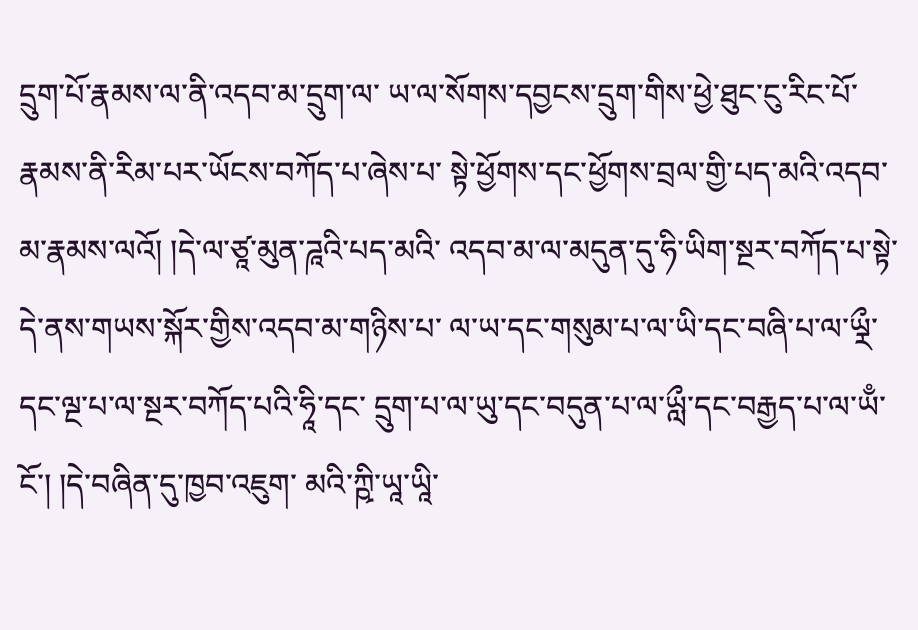དྲུག་པོ་རྣམས་ལ་ནི་འདབ་མ་དྲུག་ལ་ ཡ་ལ་སོགས་དབྱངས་དྲུག་གིས་ཕྱེ་ཐུང་ངུ་རིང་པོ་རྣམས་ནི་རིམ་པར་ཡོངས་བཀོད་པ་ཞེས་པ་ སྟེ་ཕྱོགས་དང་ཕྱོགས་བྲལ་གྱི་པད་མའི་འདབ་མ་རྣམས་ལའོ། །དེ་ལ་ཙཱ་མུན་ཌཱའི་པད་མའི་ འདབ་མ་ལ་མདུན་དུ་ཧི་ཡིག་སྔར་བཀོད་པ་སྟེ་དེ་ནས་གཡས་སྐོར་གྱིས་འདབ་མ་གཉིས་པ་ ལ་ཡ་དང་གསུམ་པ་ལ་ཡི་དང་བཞི་པ་ལ་ཡྼྀ་དང་ལྔ་པ་ལ་སྔར་བཀོད་པའི་ཧཱི་དང་ དྲུག་པ་ལ་ཡུ་དང་བདུན་པ་ལ་ཡླྀ་དང་བརྒྱད་པ་ལ་ཡྃ་ངོ་། །དེ་བཞིན་དུ་ཁྱབ་འཇུག་ མའི་ཀྵི་ཡཱ་ཡཱི་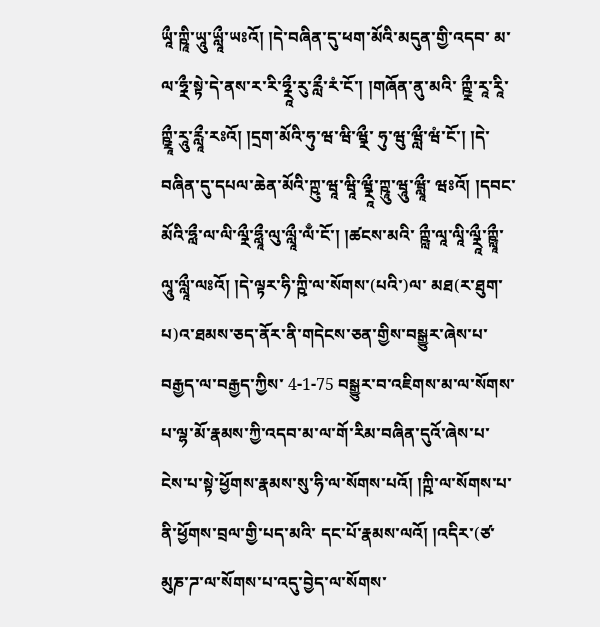ཡཱྀ་ཀྵཱི་ཡཱུ་ཡླཱྀ་ཡཿའོ། །དེ་བཞིན་དུ་ཕག་མོའི་མདུན་གྱི་འདབ་ མ་ལ་ཧྼྀ་སྟེ་དེ་ནས་ར་རི་ཧྼཱྀ་རུ་རླྀ་རཾ་ངོ་། །གཞོན་ནུ་མའི་ ཀྵྼྀ་རཱ་རཱི་ཀྵྼཱྀ་རཱུ་རླཱྀ་རཿའོ། །དྲག་མོའི་ཧུ་ཝ་ཝི་ཝྼྀ་ ཧུ་ཝུ་ཝླྀ་ཝཾ་ངོ་། །དེ་བཞིན་དུ་དཔལ་ཆེན་མོའི་ཀྵུ་ཝཱ་ཝཱི་ཝྼཱྀ་ཀྵཱུ་ཝཱུ་ཝླཱྀ་ ཝཿའོ། །དབང་མོའི་ཧླྀ་ལ་ལི་ལྼྀ་ཧླཱྀ་ལུ་ལླཱྀ་ལྃ་ངོ་། །ཚངས་མའི་ ཀྵླྀ་ལཱ་ལཱི་ལྼཱྀ་ཀྵླཱྀ་ལཱུ་ལླཱྀ་ལཿའོ། །དེ་ལྟར་ཧི་ཀྵི་ལ་སོགས་(པའི་)ལ་ མཐ(ར་ཐུག་པ)འ་ཐམས་ཅད་ནོར་ནི་གདེངས་ཅན་གྱིས་བསྒྱུར་ཞེས་པ་བརྒྱད་ལ་བརྒྱད་ཀྱིས་ 4-1-75 བསྒྱུར་བ་འཇིགས་མ་ལ་སོགས་པ་ལྷ་མོ་རྣམས་ཀྱི་འདབ་མ་ལ་གོ་རིམ་བཞིན་དུའོ་ཞེས་པ་ ངེས་པ་སྟེ་ཕྱོགས་རྣམས་སུ་ཧི་ལ་སོགས་པའོ། །ཀྵི་ལ་སོགས་པ་ནི་ཕྱོགས་བྲལ་གྱི་པད་མའི་ དང་པོ་རྣམས་ལའོ། །འདིར་(ཙ་མུཎ་ཌ་ལ་སོགས་པ་འདུ་བྱེད་ལ་སོགས་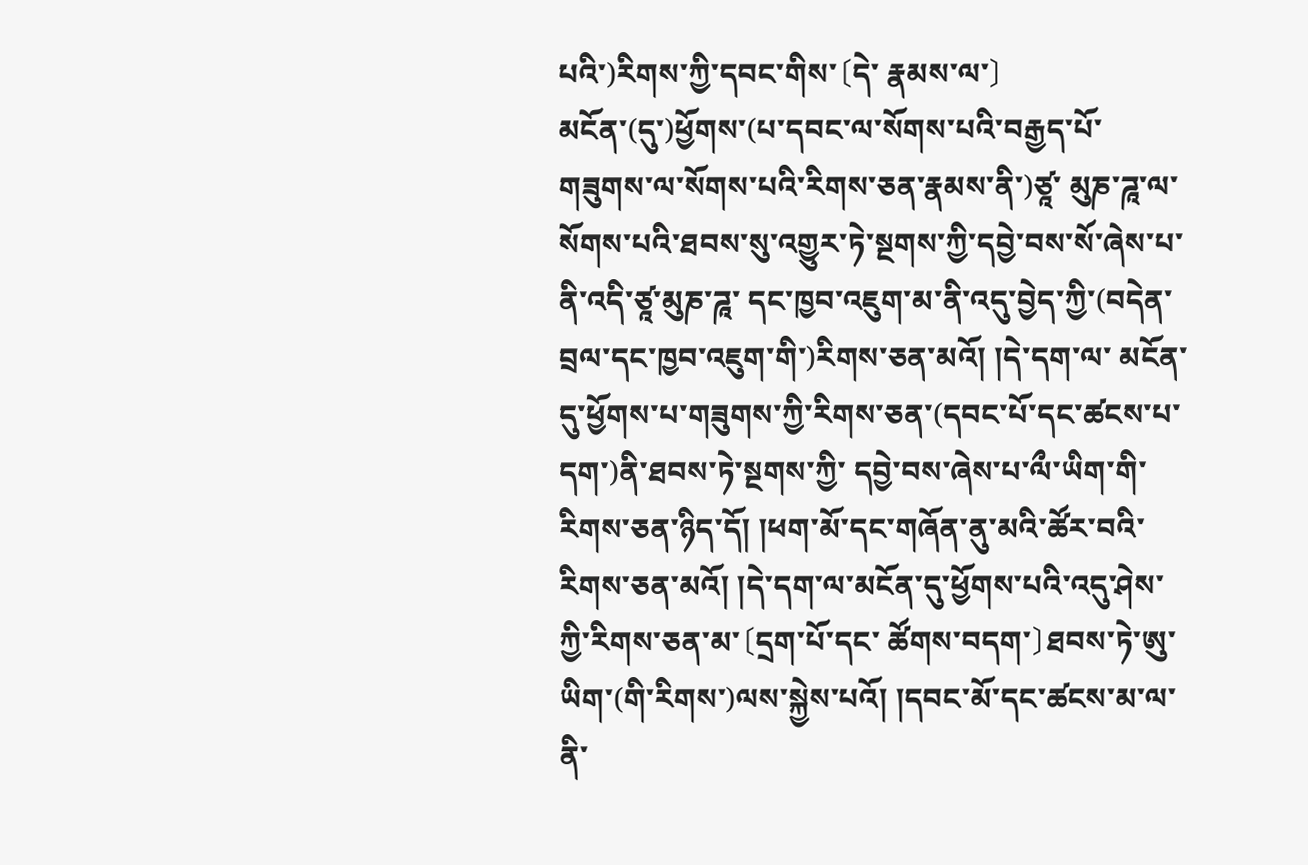པའི་)རིགས་ཀྱི་དབང་གིས་〔དེ་ རྣམས་ལ་〕མངོན་(དུ་)ཕྱོགས་(པ་དབང་ལ་སོགས་པའི་བརྒྱད་པོ་གཟུགས་ལ་སོགས་པའི་རིགས་ཅན་རྣམས་ནི་)ཙཱ་ མུཎ་ཌཱ་ལ་སོགས་པའི་ཐབས་སུ་འགྱུར་ཏེ་སྔགས་ཀྱི་དབྱེ་བས་སོ་ཞེས་པ་ནི་འདི་ཙཱ་མུཎ་ཌཱ་ དང་ཁྱབ་འཇུག་མ་ནི་འདུ་བྱེད་ཀྱི་(བདེན་བྲལ་དང་ཁྱབ་འཇུག་གི་)རིགས་ཅན་མའོ། །དེ་དག་ལ་ མངོན་དུ་ཕྱོགས་པ་གཟུགས་ཀྱི་རིགས་ཅན་(དབང་པོ་དང་ཚངས་པ་དག་)ནི་ཐབས་ཏེ་སྔགས་ཀྱི་ དབྱེ་བས་ཞེས་པ་ལྀ་ཡིག་གི་རིགས་ཅན་ཉིད་དོ། །ཕག་མོ་དང་གཞོན་ནུ་མའི་ཚོར་བའི་ རིགས་ཅན་མའོ། །དེ་དག་ལ་མངོན་དུ་ཕྱོགས་པའི་འདུ་ཤེས་ཀྱི་རིགས་ཅན་མ་〔དྲག་པོ་དང་ ཚོགས་བདག་〕ཐབས་ཏེ་ཨུ་ཡིག་(གི་རིགས་)ལས་སྐྱེས་པའོ། །དབང་མོ་དང་ཚངས་མ་ལ་ནི་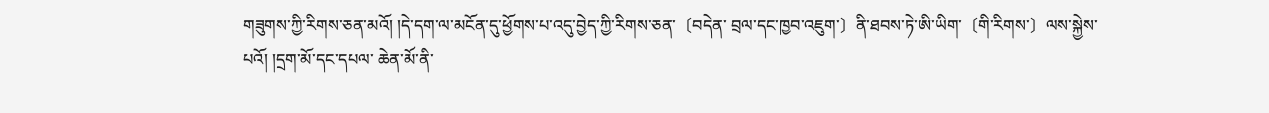གཟུགས་ཀྱི་རིགས་ཅན་མའོ། །དེ་དག་ལ་མངོན་དུ་ཕྱོགས་པ་འདུ་བྱེད་ཀྱི་རིགས་ཅན་〔བདེན་ བྲལ་དང་ཁྱབ་འཇུག་〕ནི་ཐབས་ཏེ་ཨི་ཡིག་〔གི་རིགས་〕ལས་སྐྱེས་པའོ། །དྲག་མོ་དང་དཔལ་ ཆེན་མོ་ནི་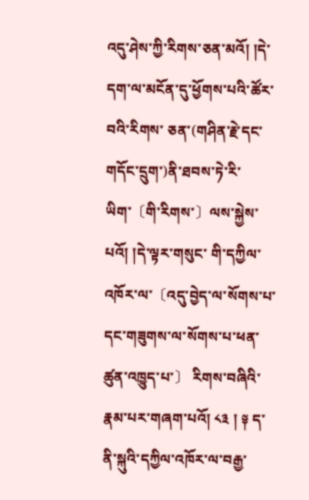འདུ་ཤེས་ཀྱི་རིགས་ཅན་མའོ། །དེ་དག་ལ་མངོན་དུ་ཕྱོགས་པའི་ཚོར་བའི་རིགས་ ཅན་(གཤིན་རྗེ་དང་གདོང་དྲུག་)ནི་ཐབས་ཏེ་རི་ཡིག་〔གི་རིགས་〕ལས་སྐྱེས་པའོ། །དེ་ལྟར་གསུང་ གི་དཀྱིལ་འཁོར་ལ་〔འདུ་བྱེད་ལ་སོགས་པ་དང་གཟུགས་ལ་སོགས་པ་ཕན་ཚུན་འཁྱུད་པ་〕 རིགས་བཞིའི་རྣམ་པར་གཞག་པའོ། ༨༣ ། ༈ ད་ནི་སྐུའི་དཀྱིལ་འཁོར་ལ་བརྒྱ་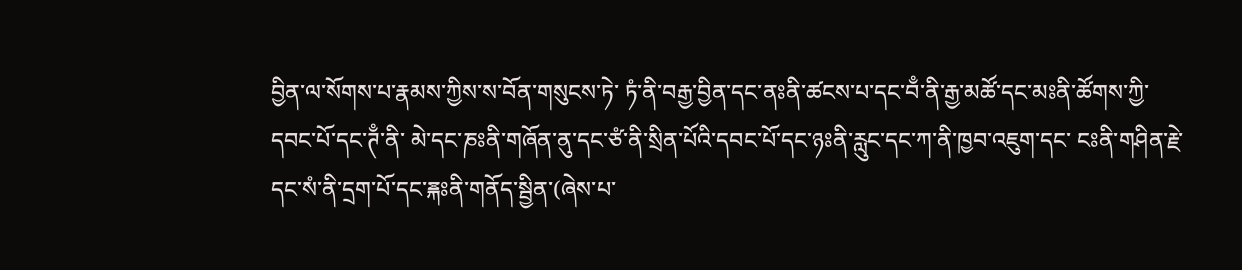བྱིན་ལ་སོགས་པ་རྣམས་ཀྱིས་ས་བོན་གསུངས་ཏེ་ ཏཾ་ནི་བརྒྱ་བྱིན་དང་ནཿནི་ཚངས་པ་དང་བྃ་ནི་རྒྱ་མཚོ་དང་མཿནི་ཚོགས་ཀྱི་དབང་པོ་དང་ཊྃ་ནི་ མེ་དང་ཎཿནི་གཞོན་ནུ་དང་ཙཾ་ནི་སྲིན་པོའི་དབང་པོ་དང་ཉཿནི་རླུང་དང་ཀ་ནི་ཁྱབ་འཇུག་དང་ ངཿནི་གཤིན་རྗེ་དང་སཾ་ནི་དྲག་པོ་དང་ྈྐཿནི་གནོད་སྦྱིན་(ཞེས་པ་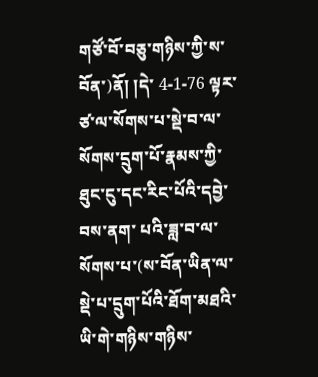གཙོ་བོ་བཅུ་གཉིས་ཀྱི་ས་བོན་)ནོ། །དེ་ 4-1-76 ལྟར་ཙ་ལ་སོགས་པ་སྡེ་བ་ལ་སོགས་དྲུག་པོ་རྣམས་ཀྱི་ཐུང་ངུ་དང་རིང་པོའི་དབྱེ་བས་ནག་ པའི་ཟླ་བ་ལ་སོགས་པ་(ས་བོན་ཡིན་ལ་སྡེ་པ་དྲུག་པོའི་ཐོག་མཐའི་ཡི་གེ་གཉིས་གཉིས་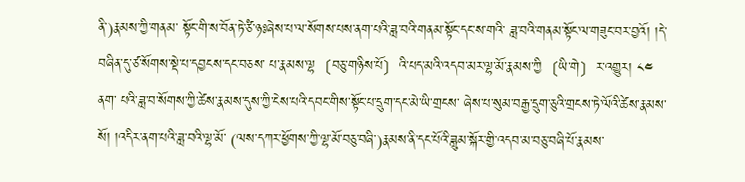ནི་)རྣམས་ཀྱི་གནམ་ སྟོང་གི་ས་བོན་ཏེ་ཙཾ་ཉཿཞེས་པ་ལ་སོགས་པས་ནག་པའི་ཟླ་བའི་གནམ་སྟོང་དང་ས་གའི་ ཟླ་བའི་གནམ་སྟོང་ལ་གཟུང་བར་བྱའོ། །དེ་བཞིན་དུ་ཙ་སོགས་སྡེ་པ་དབྱངས་དང་བཅས་ པ་རྣམས་ལྷ〔བཅུ་གཉིས་པོ〕འི་པད་མའི་འདབ་མར་ལྷ་མོ་རྣམས་ཀྱི〔ཡི་གེ〕ར་འགྱུར། ༨༤ ནག་ པའི་ཟླ་བ་སོགས་ཀྱི་ཚེས་རྣམས་དུས་ཀྱི་ངེས་པའི་དབང་གིས་སྟོང་པ་དྲུག་དང་མེ་ཡི་གྲངས་ ཞེས་པ་སུམ་བརྒྱ་དྲུག་ཅུའི་གྲངས་ཏེ་ལོའི་ཚེས་རྣམས་སོ། །འདིར་ནག་པའི་ཟླ་བའི་ལྷ་མོ་ (ལས་དཀར་ཕྱོགས་ཀྱི་ལྷ་མོ་བཅུ་བཞི་)རྣམས་ནི་དང་པོའི་ཟླུམ་སྐོར་གྱི་འདབ་མ་བཅུ་བཞི་པོ་རྣམས་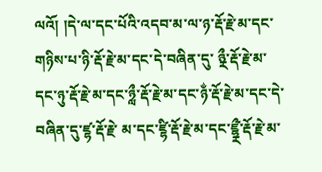ལའོ། །དེ་ལ་དང་པོའི་འདབ་མ་ལ་ཉ་རྡོ་རྗེ་མ་དང་གཉིས་པ་ཉི་རྡོ་རྗེ་མ་དང་དེ་བཞིན་དུ་ ཉྼྀ་རྡོ་རྗེ་མ་དང་ཉུ་རྡོ་རྗེ་མ་དང་ཉླྀ་རྡོ་རྗེ་མ་དང་ཉྂ་རྡོ་རྗེ་མ་དང་དེ་བཞིན་དུ་ཛྷ་རྡོ་རྗེ་ མ་དང་ཛྷི་རྡོ་རྗེ་མ་དང་ཛྷྼྀ་རྡོ་རྗེ་མ་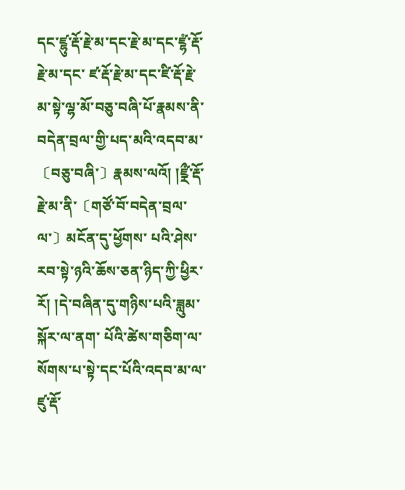དང་ཛྷུ་རྡོ་རྗེ་མ་དང་རྗེ་མ་དང་ཛྷཾ་རྡོ་རྗེ་མ་དང་ ཛ་རྡོ་རྗེ་མ་དང་ཛི་རྡོ་རྗེ་མ་སྟེ་ལྷ་མོ་བཅུ་བཞི་པོ་རྣམས་ནི་བདེན་བྲལ་གྱི་པད་མའི་འདབ་མ་ 〔བཅུ་བཞི་〕རྣམས་ལའོ། །ཛྼྀ་རྡོ་རྗེ་མ་ནི་〔གཙོ་བོ་བདེན་བྲལ་ལ་〕མངོན་དུ་ཕྱོགས་ པའི་ཤེས་རབ་སྟེ་ཉའི་ཆོས་ཅན་ཉིད་ཀྱི་ཕྱིར་རོ། །དེ་བཞིན་དུ་གཉིས་པའི་ཟླུམ་སྐོར་ལ་ནག་ པོའི་ཚེས་གཅིག་ལ་སོགས་པ་སྟེ་དང་པོའི་འདབ་མ་ལ་ཛུ་རྡོ་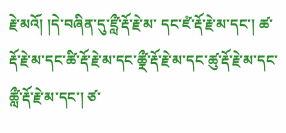རྗེ་མའོ། །དེ་བཞིན་དུ་ཛླྀ་རྡོ་རྗེ་མ་ དང་ཛཾ་རྡོ་རྗེ་མ་དང་། ཚ་རྡོ་རྗེ་མ་དང་ཚི་རྡོ་རྗེ་མ་དང་ཚྼྀ་རྡོ་རྗེ་མ་དང་ཚུ་རྡོ་རྗེ་མ་དང་ ཚླྀ་རྡོ་རྗེ་མ་དང་། ཙ་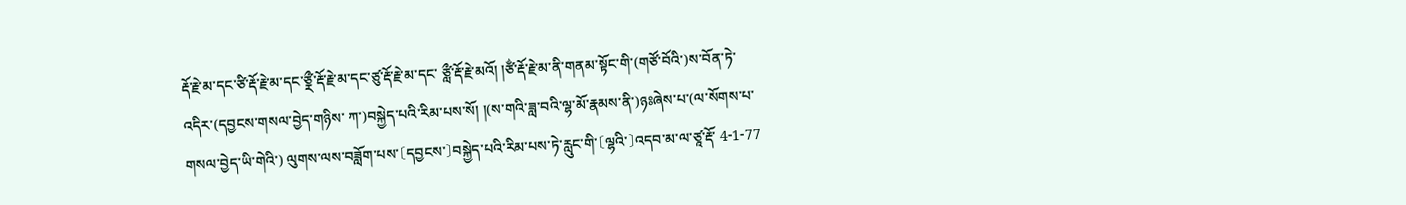རྡོ་རྗེ་མ་དང་ཙི་རྡོ་རྗེ་མ་དང་ཙྼྀ་རྡོ་རྗེ་མ་དང་ཙུ་རྡོ་རྗེ་མ་དང་ ཙླྀ་རྡོ་རྗེ་མའོ། །ཙྂ་རྡོ་རྗེ་མ་ནི་གནམ་སྟོང་གི་(གཙོ་བོའི་)ས་བོན་ཏེ་འདིར་(དབྱངས་གསལ་བྱེད་གཉིས་ ཀ་)བསྐྱེད་པའི་རིམ་པས་སོ། །(ས་གའི་ཟླ་བའི་ལྷ་མོ་རྣམས་ནི་)ཉཿཞེས་པ་(ལ་སོགས་པ་གསལ་བྱེད་ཡི་གེའི་) ལུགས་ལས་བཟློག་པས་〔དབྱངས་〕བསྐྱེད་པའི་རིམ་པས་ཏེ་རླུང་གི་〔ལྷའི་〕འདབ་མ་ལ་ཙཱ་རྡོ་ 4-1-77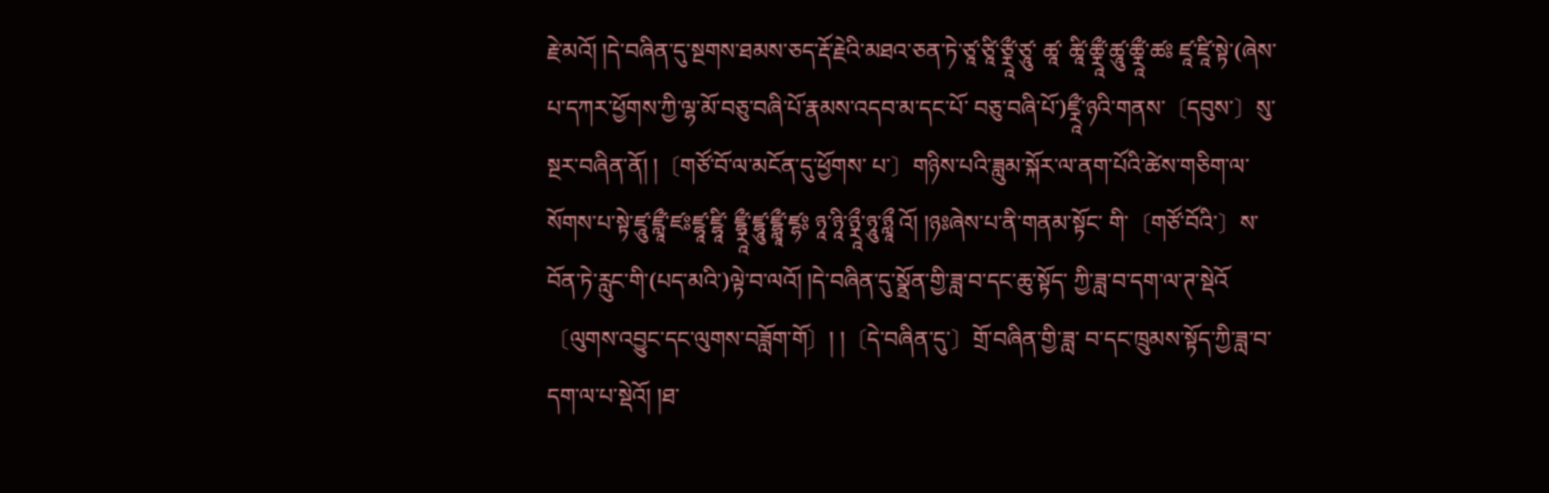རྗེ་མའོ། །དེ་བཞིན་དུ་སྔགས་ཐམས་ཅད་རྡོ་རྗེའི་མཐའ་ཅན་ཏེ་ཙཱ་ཙཱི་ཙྼཱྀ་ཙཱུ་ ཚཱ་ ཚཱི་ཚྼཱྀ་ཚཱུ་ཚྼཱྀ་ཚཿ ཛཱ་ཛཱི་སྟེ་(ཞེས་པ་དཀར་ཕྱོགས་ཀྱི་ལྷ་མོ་བཅུ་བཞི་པོ་རྣམས་འདབ་མ་དང་པོ་ བཅུ་བཞི་པོ་)ཛྼཱྀ་ཉའི་གནས་〔དབུས་〕སུ་སྔར་བཞིན་ནོ། །〔གཙོ་བོ་ལ་མངོན་དུ་ཕྱོགས་ པ་〕གཉིས་པའི་ཟླུམ་སྐོར་ལ་ནག་པོའི་ཚེས་གཅིག་ལ་སོགས་པ་སྟེ་ཛཱུ་ཛླཱྀ་ཛཿཛྷཱ་ཛྷཱི་ ཛྷྼཱྀ་ཛྷཱུ་ཛྷླཱྀ་ཛྷཿ ཉཱ་ཉཱི་ཉྼཱྀ་ཉཱུ་ཉླཱྀ འོ། །ཉཿཞེས་པ་ནི་གནམ་སྟོང་ གི་〔གཙོ་བོའི་〕ས་བོན་ཏེ་རླུང་གི་(པད་མའི་)ལྟེ་བ་ལའོ། །དེ་བཞིན་དུ་སྣྲོན་གྱི་ཟླ་བ་དང་ཆུ་སྟོད་ ཀྱི་ཟླ་བ་དག་ལ་ཊ་སྡེའོ〔ལུགས་འབྱུང་དང་ལུགས་བཟློག་གོ〕། །〔དེ་བཞིན་དུ་〕གྲོ་བཞིན་གྱི་ཟླ་ བ་དང་ཁྲུམས་སྟོད་ཀྱི་ཟླ་བ་དག་ལ་པ་སྡེའོ། །ཐ་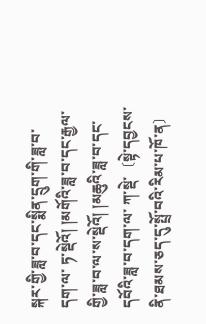སྐར་གྱི་ཟླ་བ་དང་སྨིན་དྲུག་གི་ཟླ་བ་དག་ལ་ ཏ་སྡེའོ། །མགོའི་ཟླ་བ་དང་རྒྱལ་གྱི་ཟླ་བ་ལ་ས་སྡེའོ། །མཆུའི་ཟླ་བ་དང་དབོའི་ཟླ་བ་དག་ལ་ ཀ་སྡེ་〔སྟེ་དབྱངས་ནི་ཐམས་ཅད་དུ་སྤྲོ་བའི་རིམ་པ་ཁོ་ན〕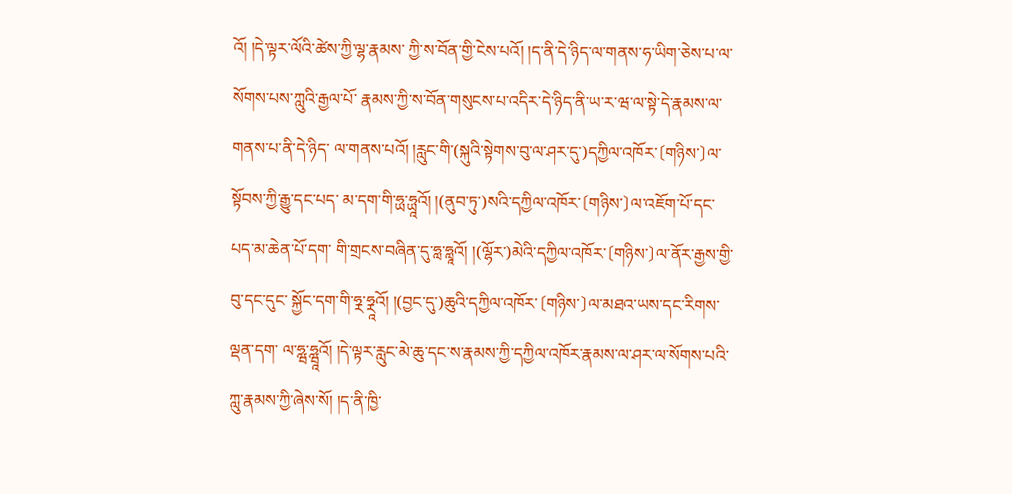འོ། །དེ་ལྟར་ལོའི་ཚེས་ཀྱི་ལྷ་རྣམས་ ཀྱི་ས་བོན་གྱི་ངེས་པའོ། །ད་ནི་དེ་ཉིད་ལ་གནས་ཧ་ཡིག་ཅེས་པ་ལ་སོགས་པས་ཀླུའི་རྒྱལ་པོ་ རྣམས་ཀྱི་ས་བོན་གསུངས་པ་འདིར་དེ་ཉིད་ནི་ཡ་ར་ཝ་ལ་སྟེ་དེ་རྣམས་ལ་གནས་པ་ནི་དེ་ཉིད་ ལ་གནས་པའོ། །རླུང་གི་(སྐུའི་སྟེགས་བུ་ལ་ཤར་དུ་)དཀྱིལ་འཁོར་〔གཉིས་〕ལ་སྟོབས་ཀྱི་རྒྱུ་དང་པད་ མ་དག་གི་ཧྻ་ཧྻཱའོ། །(ནུབ་ཏུ་)སའི་དཀྱིལ་འཁོར་〔གཉིས་〕ལ་འཇོག་པོ་དང་པད་མ་ཆེན་པོ་དག་ གི་གྲངས་བཞིན་དུ་ཧླ་ཧླཱའོ། །(ལྷོར་)མེའི་དཀྱིལ་འཁོར་〔གཉིས་〕ལ་ནོར་རྒྱས་གྱི་བུ་དང་དུང་ སྐྱོང་དག་གི་ཧྼ་ཧྼཱའོ། །(བྱང་དུ་)ཆུའི་དཀྱིལ་འཁོར་〔གཉིས་〕ལ་མཐའ་ཡས་དང་རིགས་ལྡན་དག་ ལ་ཧྺ་ཧྺཱའོ། །དེ་ལྟར་རླུང་མེ་ཆུ་དང་ས་རྣམས་ཀྱི་དཀྱིལ་འཁོར་རྣམས་ལ་ཤར་ལ་སོགས་པའི་ ཀླུ་རྣམས་ཀྱི་ཞེས་སོ། །ད་ནི་ཁྱི་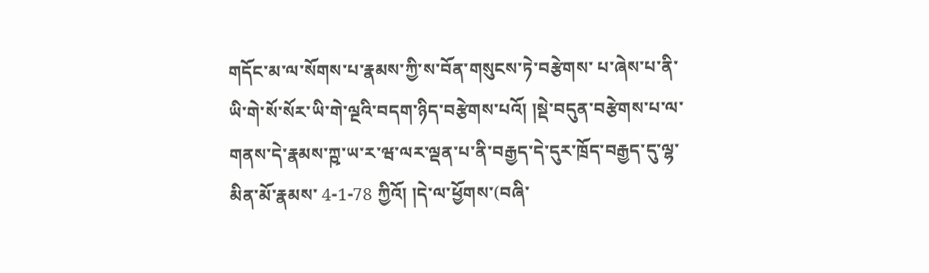གདོང་མ་ལ་སོགས་པ་རྣམས་ཀྱི་ས་བོན་གསུངས་ཏེ་བརྩེགས་ པ་ཞེས་པ་ནི་ཡི་གེ་སོ་སོར་ཡི་གེ་ལྔའི་བདག་ཉིད་བརྩེགས་པའོ། །སྡེ་བདུན་བརྩེགས་པ་ལ་ གནས་དེ་རྣམས་ཀྵ་ཡ་ར་ཝ་ལར་ལྡན་པ་ནི་བརྒྱད་དེ་དུར་ཁྲོད་བརྒྱད་དུ་ལྷ་མིན་མོ་རྣམས་ 4-1-78 ཀྱིའོ། །དེ་ལ་ཕྱོགས་(བཞི་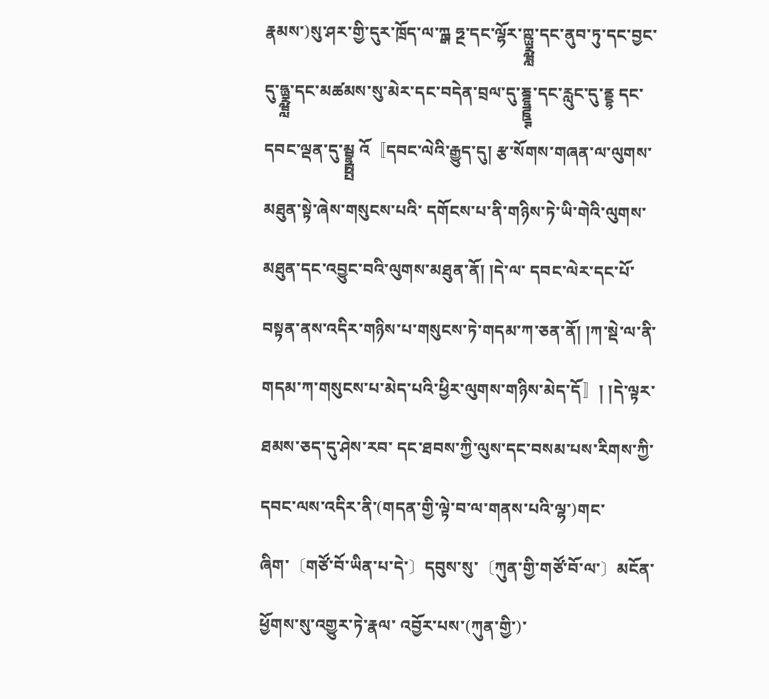རྣམས་)སུ་ཤར་གྱི་དུར་ཁྲོད་ལ་ཀྑྒ ཧྔ་དང་ལྷོར་ཀྵྻྼྺླ་དང་ནུབ་ཏུ་དང་བྱང་དུ་ཧྻྼྺླ་དང་མཚམས་སུ་མེར་དང་བདེན་བྲལ་དུ་ཎྜྷྜྛྚ་དང་རླུང་དུ་ནྡྷ དང་དབང་ལྡན་དུ་མྦྷྦྥྤ འོ〚དབང་ལེའི་རྒྱུད་དུ། རྩ་སོགས་གཞན་ལ་ལུགས་མཐུན་སྟེ་ཞེས་གསུངས་པའི་ དགོངས་པ་ནི་གཉིས་ཏེ་ཡི་གེའི་ལུགས་མཐུན་དང་འབྱུང་བའི་ལུགས་མཐུན་ནོ། །དེ་ལ་ དབང་ལེར་དང་པོ་བསྟན་ནས་འདིར་གཉིས་པ་གསུངས་ཏེ་གདམ་ཀ་ཅན་ནོ། །ཀ་སྡེ་ལ་ནི་ གདམ་ཀ་གསུངས་པ་མེད་པའི་ཕྱིར་ལུགས་གཉིས་མེད་དོ〛། །དེ་ལྟར་ཐམས་ཅད་དུ་ཤེས་རབ་ དང་ཐབས་ཀྱི་ལུས་དང་བསམ་པས་རིགས་ཀྱི་དབང་ལས་འདིར་ནི་(གདན་གྱི་ལྟེ་བ་ལ་གནས་པའི་ལྷ་)གང་ཞིག་〔གཙོ་བོ་ཡིན་པ་དེ་〕དབུས་སུ་〔ཀུན་གྱི་གཙོ་བོ་ལ་〕མངོན་ཕྱོགས་སུ་འགྱུར་ཏེ་རྣལ་ འབྱོར་པས་(ཀུན་གྱི་)་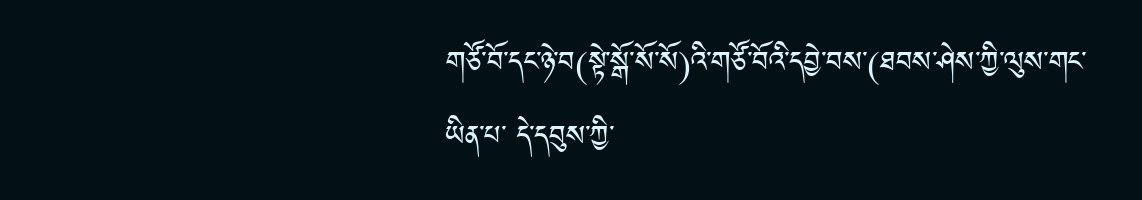གཙོ་བོ་དང་ཉེ་བ(སྟེ་སྒོ་སོ་སོ)འི་གཙོ་བོའི་དབྱེ་བས་(ཐབས་ཤེས་ཀྱི་ལུས་གང་ཡིན་པ་ དེ་དབུས་ཀྱི་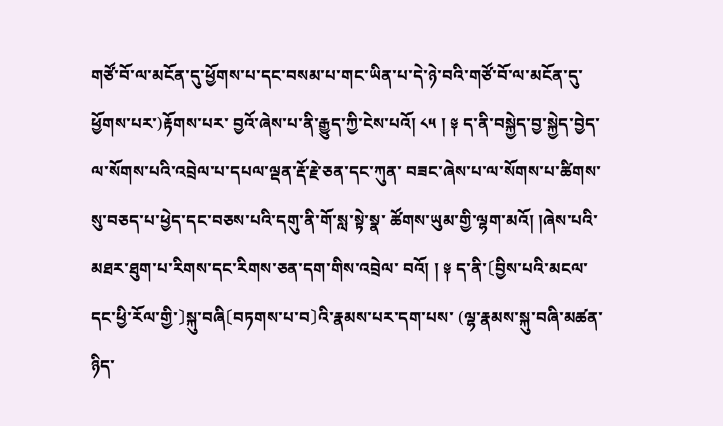གཙོ་བོ་ལ་མངོན་དུ་ཕྱོགས་པ་དང་བསམ་པ་གང་ཡིན་པ་དེ་ཉེ་བའི་གཙོ་བོ་ལ་མངོན་དུ་ཕྱོགས་པར་)རྟོགས་པར་ བྱའོ་ཞེས་པ་ནི་རྒྱུད་ཀྱི་ངེས་པའོ། ༨༥ ། ༈ ད་ནི་བསྐྱེད་བྱ་སྐྱེད་བྱེད་ལ་སོགས་པའི་འབྲེལ་པ་དཔལ་ལྡན་རྡོ་རྗེ་ཅན་དང་ཀུན་ བཟང་ཞེས་པ་ལ་སོགས་པ་ཚིགས་སུ་བཅད་པ་ཕྱེད་དང་བཅས་པའི་དགུ་ནི་གོ་སླ་སྟེ་སྣ་ ཚོགས་ཡུམ་གྱི་ལྷག་མའོ། །ཞེས་པའི་མཐར་ཐུག་པ་རིགས་དང་རིགས་ཅན་དག་གིས་འབྲེལ་ བའོ། ། ༈ ད་ནི་〔བྱིས་པའི་མངལ་དང་ཕྱི་རོལ་གྱི་〕སྐུ་བཞི〔བཏགས་པ་བ〕འི་རྣམས་པར་དག་པས་ (ལྷ་རྣམས་སྐུ་བཞི་མཚན་ཉིད་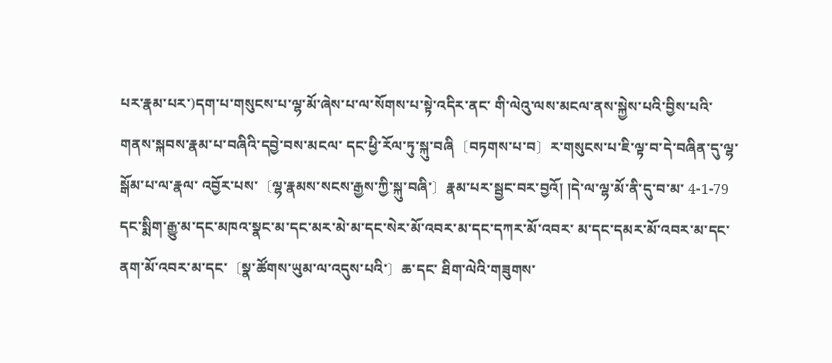པར་རྣམ་པར་)དག་པ་གསུངས་པ་ལྷ་མོ་ཞེས་པ་ལ་སོགས་པ་སྟེ་འདིར་ནང་ གི་ལེའུ་ལས་མངལ་ནས་སྐྱེས་པའི་བྱིས་པའི་གནས་སྐབས་རྣམ་པ་བཞིའི་དབྱེ་བས་མངལ་ དང་ཕྱི་རོལ་ཏུ་སྐུ་བཞི〔བཏགས་པ་བ〕ར་གསུངས་པ་ཇི་ལྟ་བ་དེ་བཞིན་དུ་ལྷ་སྒོམ་པ་ལ་རྣལ་ འབྱོར་པས་〔ལྷ་རྣམས་སངས་རྒྱས་ཀྱི་སྐུ་བཞི་〕རྣམ་པར་སྦྱང་བར་བྱའོ། །དེ་ལ་ལྷ་མོ་ནི་དུ་བ་མ་ 4-1-79 དང་སྨིག་རྒྱུ་མ་དང་མཁའ་སྣང་མ་དང་མར་མེ་མ་དང་སེར་མོ་འབར་མ་དང་དཀར་མོ་འབར་ མ་དང་དམར་མོ་འབར་མ་དང་ནག་མོ་འབར་མ་དང་〔སྣ་ཚོགས་ཡུམ་ལ་འདུས་པའི་〕ཆ་དང་ ཐིག་ལེའི་གཟུགས་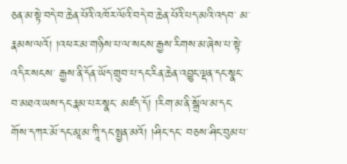ཅན་མ་སྟེ་བདེ་བ་ཆེན་པོའི་འཁོར་ལོའི་བདེ་བ་ཆེན་པོའི་པད་མའི་འདབ་ མ་རྣམས་ལའོ། །འཕར་མ་གཉིས་པ་ལ་སངས་རྒྱས་རིགས་མ་ཞེས་པ་སྟེ་འདིར་སངས་ རྒྱས་ནི་དོན་ཡོད་གྲུབ་པ་དང་རིན་ཆེན་འབྱུང་ལྡན་དང་སྣང་བ་མཐའ་ཡས་དང་རྣམ་པར་སྣང་ མཛད་དོ། །རིག་མ་ནི་སྒྲོལ་མ་དང་གོས་དཀར་མོ་དང་མཱ་མ་ཀཱི་དང་སྤྱན་མའོ། །ཤིང་དང་ བཅས་ཤིང་བུམ་པ་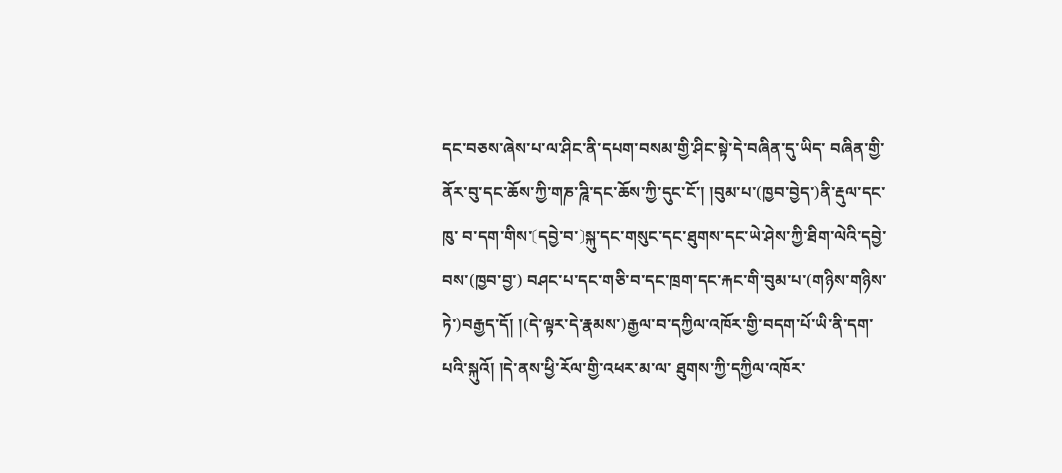དང་བཅས་ཞེས་པ་ལ་ཤིང་ནི་དཔག་བསམ་གྱི་ཤིང་སྟེ་དེ་བཞིན་དུ་ཡིད་ བཞིན་གྱི་ནོར་བུ་དང་ཆོས་ཀྱི་གཎ་ཌཱི་དང་ཆོས་ཀྱི་དུང་ངོ་། །བུམ་པ་(ཁྱབ་བྱེད་)ནི་རྡུལ་དང་ཁུ་ བ་དག་གིས་〔དབྱེ་བ་〕སྐུ་དང་གསུང་དང་ཐུགས་དང་ཡེ་ཤེས་ཀྱི་ཐིག་ལེའི་དབྱེ་བས་(ཁྱབ་བྱ་) བཤང་པ་དང་གཅི་བ་དང་ཁྲག་དང་རྐང་གི་བུམ་པ་(གཉིས་གཉིས་ཏེ་)བརྒྱད་དོ། །(དེ་ལྟར་དེ་རྣམས་)རྒྱལ་བ་དཀྱིལ་འཁོར་གྱི་བདག་པོ་ཡི་ནི་དག་པའི་སྐུའོ། །དེ་ནས་ཕྱི་རོལ་གྱི་འཕར་མ་ལ་ ཐུགས་ཀྱི་དཀྱིལ་འཁོར་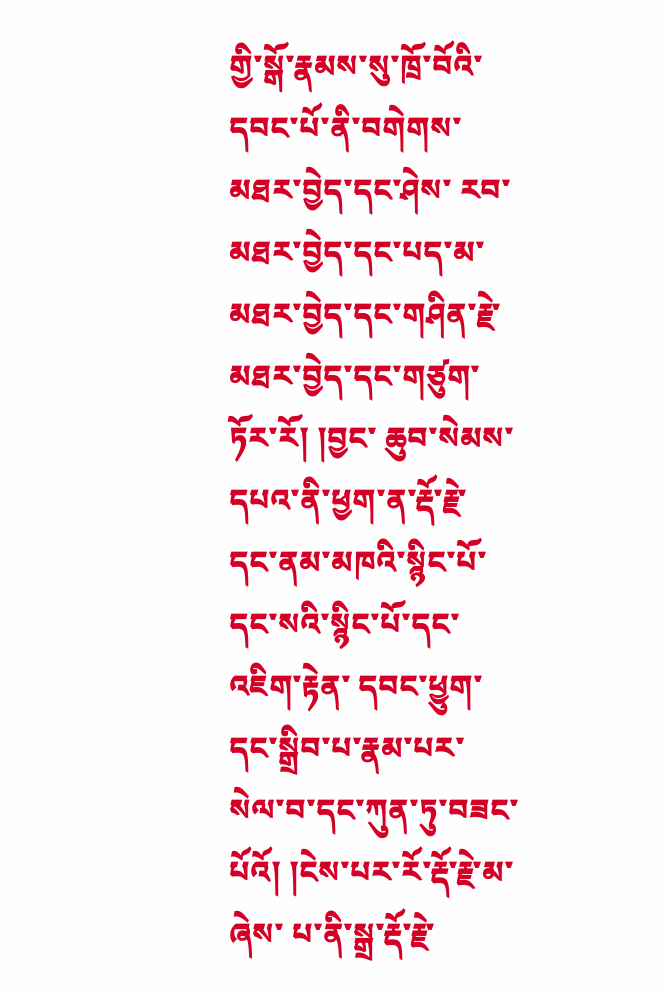གྱི་སྒོ་རྣམས་སུ་ཁྲོ་བོའི་དབང་པོ་ནི་བགེགས་མཐར་བྱེད་དང་ཤེས་ རབ་མཐར་བྱེད་དང་པད་མ་མཐར་བྱེད་དང་གཤིན་རྗེ་མཐར་བྱེད་དང་གཙུག་ཏོར་རོ། །བྱང་ ཆུབ་སེམས་དཔའ་ནི་ཕྱག་ན་རྡོ་རྗེ་དང་ནམ་མཁའི་སྙིང་པོ་དང་སའི་སྙིང་པོ་དང་འཇིག་རྟེན་ དབང་ཕྱུག་དང་སྒྲིབ་པ་རྣམ་པར་སེལ་བ་དང་ཀུན་ཏུ་བཟང་པོའོ། །ངེས་པར་རོ་རྡོ་རྗེ་མ་ཞེས་ པ་ནི་སྒྲ་རྡོ་རྗེ་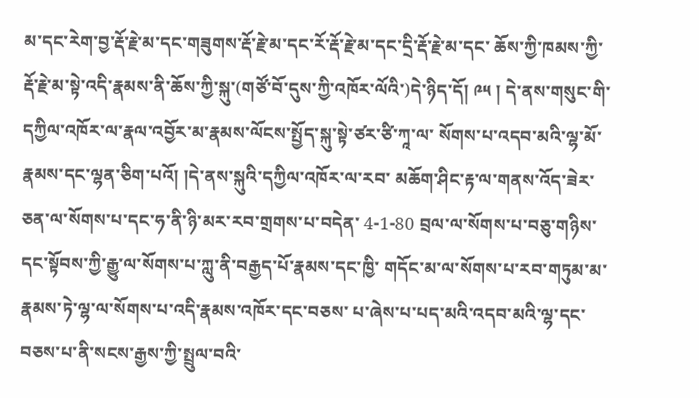མ་དང་རེག་བྱ་རྡོ་རྗེ་མ་དང་གཟུགས་རྡོ་རྗེ་མ་དང་རོ་རྡོ་རྗེ་མ་དང་དྲི་རྡོ་རྗེ་མ་དང་ ཆོས་ཀྱི་ཁམས་ཀྱི་རྡོ་རྗེ་མ་སྟེ་འདི་རྣམས་ནི་ཆོས་ཀྱི་སྐུ་(གཙོ་བོ་དུས་ཀྱི་འཁོར་ལོའི་)དེ་ཉིད་དོ། ༩༥ ། དེ་ནས་གསུང་གི་དཀྱིལ་འཁོར་ལ་རྣལ་འབྱོར་མ་རྣམས་ལོངས་སྤྱོད་སྐུ་སྟེ་ཙར་ཙི་ཀཱ་ལ་ སོགས་པ་འདབ་མའི་ལྷ་མོ་རྣམས་དང་ལྷན་ཅིག་པའོ། །དེ་ནས་སྐུའི་དཀྱིལ་འཁོར་ལ་རབ་ མཆོག་ཤིང་རྟ་ལ་གནས་འོད་ཟེར་ཅན་ལ་སོགས་པ་དང་ཧ་ནི་ཉི་མར་རབ་གྲགས་པ་བདེན་ 4-1-80 བྲལ་ལ་སོགས་པ་བཅུ་གཉིས་དང་སྟོབས་ཀྱི་རྒྱུ་ལ་སོགས་པ་ཀླུ་ནི་བརྒྱད་པོ་རྣམས་དང་ཁྱི་ གདོང་མ་ལ་སོགས་པ་རབ་གཏུམ་མ་རྣམས་ཏེ་ལྷ་ལ་སོགས་པ་འདི་རྣམས་འཁོར་དང་བཅས་ པ་ཞེས་པ་པད་མའི་འདབ་མའི་ལྷ་དང་བཅས་པ་ནི་སངས་རྒྱས་ཀྱི་སྤྲུལ་བའི་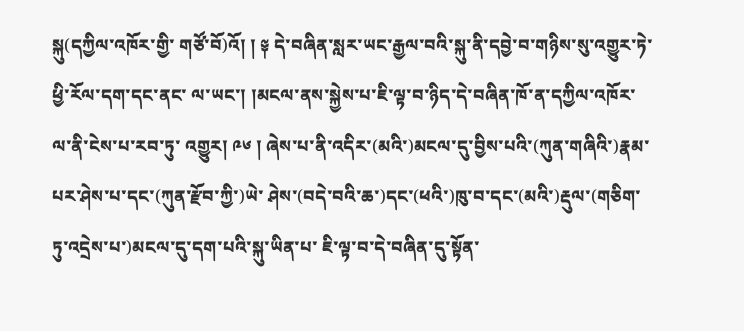སྐུ(དཀྱིལ་འཁོར་གྱི་ གཙོ་བོ)འོ། ། ༈ དེ་བཞིན་སླར་ཡང་རྒྱལ་བའི་སྐུ་ནི་དབྱེ་བ་གཉིས་སུ་འགྱུར་ཏེ་ཕྱི་རོལ་དག་དང་ནང་ ལ་ཡང་། །མངལ་ནས་སྐྱེས་པ་ཇི་ལྟ་བ་ཉིད་དེ་བཞིན་ཁོ་ན་དཀྱིལ་འཁོར་ལ་ནི་ངེས་པ་རབ་ཏུ་ འགྱུར། ༩༦ ། ཞེས་པ་ནི་འདིར་(མའི་)མངལ་དུ་བྱིས་པའི་(ཀུན་གཞིའི་)རྣམ་པར་ཤེས་པ་དང་(ཀུན་རྫོབ་ཀྱི་)ཡེ་ ཤེས་(བདེ་བའི་ཆ་)དང་(ཕའི་)ཁུ་བ་དང་(མའི་)རྡུལ་(གཅིག་ཏུ་འདྲེས་པ་)མངལ་དུ་དག་པའི་སྐུ་ཡིན་པ་ ཇི་ལྟ་བ་དེ་བཞིན་དུ་སྟོན་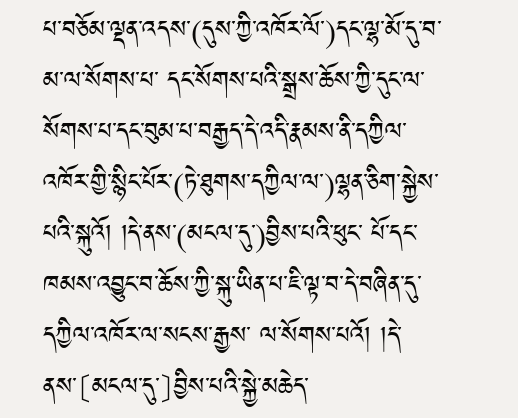པ་བཅོམ་ལྡན་འདས་(དུས་ཀྱི་འཁོར་ལོ་)དང་ལྷ་མོ་དུ་བ་མ་ལ་སོགས་པ་ དང་སོགས་པའི་སྒྲས་ཆོས་ཀྱི་དུང་ལ་སོགས་པ་དང་བུམ་པ་བརྒྱད་དེ་འདི་རྣམས་ནི་དཀྱིལ་ འཁོར་གྱི་སྙིང་པོར་(ཏེ་ཐུགས་དཀྱིལ་ལ་)ལྷན་ཅིག་སྐྱེས་པའི་སྐུའོ། །དེ་ནས་(མངལ་དུ་)བྱིས་པའི་ཕུང་ པོ་དང་ཁམས་འབྱུང་བ་ཆོས་ཀྱི་སྐུ་ཡིན་པ་ཇི་ལྟ་བ་དེ་བཞིན་དུ་དཀྱིལ་འཁོར་ལ་སངས་རྒྱས་ ལ་སོགས་པའོ། །དེ་ནས་〔མངལ་དུ་〕བྱིས་པའི་སྐྱེ་མཆེད་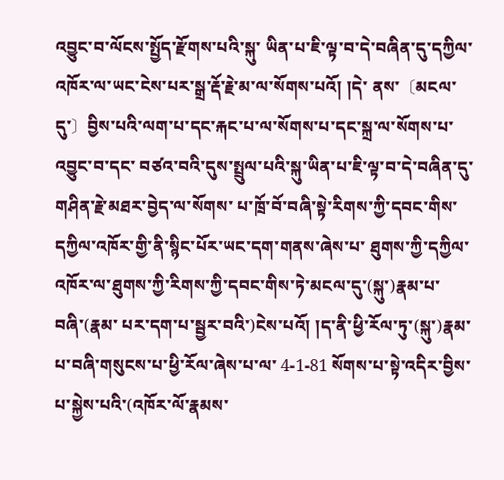འབྱུང་བ་ལོངས་སྤྱོད་རྫོགས་པའི་སྐུ་ ཡིན་པ་ཇི་ལྟ་བ་དེ་བཞིན་དུ་དཀྱིལ་འཁོར་ལ་ཡང་ངེས་པར་སྒྲ་རྡོ་རྗེ་མ་ལ་སོགས་པའོ། །དེ་ ནས་〔མངལ་དུ་〕བྱིས་པའི་ལག་པ་དང་རྐང་པ་ལ་སོགས་པ་དང་སྐྲ་ལ་སོགས་པ་འབྱུང་བ་དང་ བཙའ་བའི་དུས་སྤྲུལ་པའི་སྐུ་ཡིན་པ་ཇི་ལྟ་བ་དེ་བཞིན་དུ་གཤིན་རྗེ་མཐར་བྱེད་ལ་སོགས་ པ་ཁྲོ་བོ་བཞི་སྟེ་རིགས་ཀྱི་དབང་གིས་དཀྱིལ་འཁོར་གྱི་ནི་སྙིང་པོར་ཡང་དག་གནས་ཞེས་པ་ ཐུགས་ཀྱི་དཀྱིལ་འཁོར་ལ་ཐུགས་ཀྱི་རིགས་ཀྱི་དབང་གིས་ཏེ་མངལ་དུ་(སྐུ་)རྣམ་པ་བཞི་(རྣམ་ པར་དག་པ་སྦྱར་བའི་)ངེས་པའོ། །ད་ནི་ཕྱི་རོལ་ཏུ་(སྐུ་)རྣམ་པ་བཞི་གསུངས་པ་ཕྱི་རོལ་ཞེས་པ་ལ་ 4-1-81 སོགས་པ་སྟེ་འདིར་བྱིས་པ་སྐྱེས་པའི་(འཁོར་ལོ་རྣམས་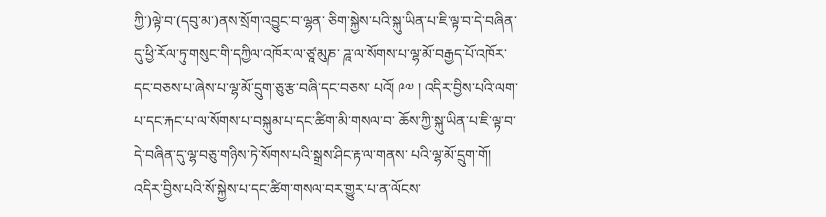ཀྱི་)ལྟེ་བ་(དབུ་མ་)ནས་སྲོག་འབྱུང་བ་ལྷན་ ཅིག་སྐྱེས་པའི་སྐུ་ཡིན་པ་ཇི་ལྟ་བ་དེ་བཞིན་དུ་ཕྱི་རོལ་ཏུ་གསུང་གི་དཀྱིལ་འཁོར་ལ་ཙཱ་མུཎ་ ཌཱ་ལ་སོགས་པ་ལྷ་མོ་བརྒྱད་པོ་འཁོར་དང་བཅས་པ་ཞེས་པ་ལྷ་མོ་དྲུག་ཅུ་རྩ་བཞི་དང་བཅས་ པའོ། ༩༧ ། འདིར་བྱིས་པའི་ལག་པ་དང་རྐང་པ་ལ་སོགས་པ་བསྐུམ་པ་དང་ཚིག་མི་གསལ་བ་ ཆོས་ཀྱི་སྐུ་ཡིན་པ་ཇི་ལྟ་བ་དེ་བཞིན་དུ་ལྷ་བཅུ་གཉིས་ཏེ་སོགས་པའི་སྒྲས་ཤིང་རྟ་ལ་གནས་ པའི་ལྷ་མོ་དྲུག་གོ། འདིར་བྱིས་པའི་སོ་སྐྱེས་པ་དང་ཚིག་གསལ་བར་གྱུར་པ་ན་ལོངས་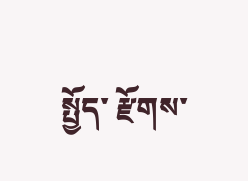སྤྱོད་ རྫོགས་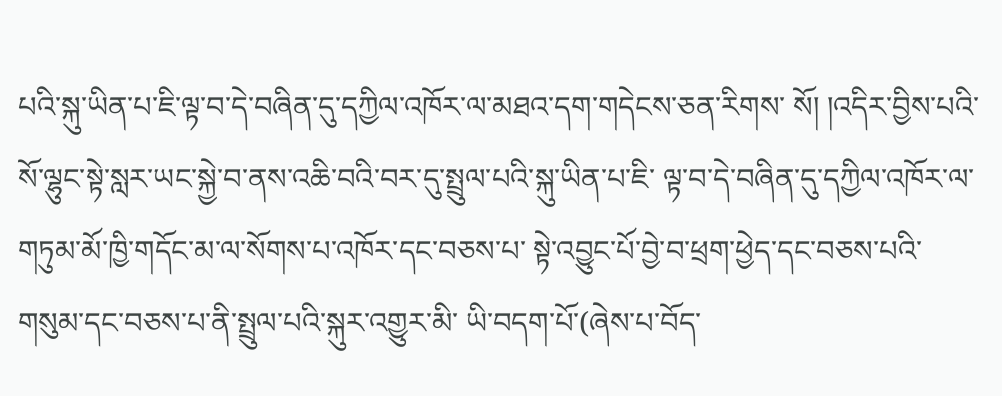པའི་སྐུ་ཡིན་པ་ཇི་ལྟ་བ་དེ་བཞིན་དུ་དཀྱིལ་འཁོར་ལ་མཐའ་དག་གདེངས་ཅན་རིགས་ སོ། །འདིར་བྱིས་པའི་སོ་ལྷུང་སྟེ་སླར་ཡང་སྐྱེ་བ་ནས་འཆི་བའི་བར་དུ་སྤྲུལ་པའི་སྐུ་ཡིན་པ་ཇི་ ལྟ་བ་དེ་བཞིན་དུ་དཀྱིལ་འཁོར་ལ་གཏུམ་མོ་ཁྱི་གདོང་མ་ལ་སོགས་པ་འཁོར་དང་བཅས་པ་ སྟེ་འབྱུང་པོ་བྱེ་བ་ཕྲག་ཕྱེད་དང་བཅས་པའི་གསུམ་དང་བཅས་པ་ནི་སྤྲུལ་པའི་སྐུར་འགྱུར་མི་ ཡི་བདག་པོ་(ཞེས་པ་བོད་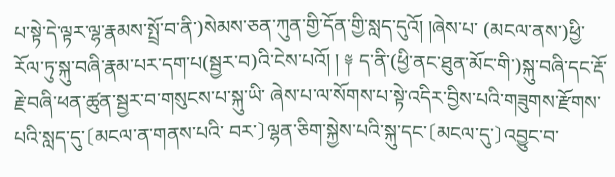པ་སྟེ་དེ་ལྟར་ལྷ་རྣམས་སྤྲོ་བ་ནི་)སེམས་ཅན་ཀུན་གྱི་དོན་གྱི་སླད་དུའོ། །ཞེས་པ་ (མངལ་ནས་)ཕྱི་རོལ་ཏུ་སྐུ་བཞི་རྣམ་པར་དག་པ(སྦྱར་བ)འི་ངེས་པའོ། ། ༈ ད་ནི་(ཕྱི་ནང་ཐུན་མོང་གི་)སྐུ་བཞི་དང་རྡོ་རྗེ་བཞི་ཕན་ཚུན་སྦྱར་བ་གསུངས་པ་སྐུ་ཡི་ ཞེས་པ་ལ་སོགས་པ་སྟེ་འདིར་བྱིས་པའི་གཟུགས་རྫོགས་པའི་སླད་དུ་〔མངལ་ན་གནས་པའི་ བར་〕ལྷན་ཅིག་སྐྱེས་པའི་སྐུ་དང་〔མངལ་དུ་〕འབྱུང་བ་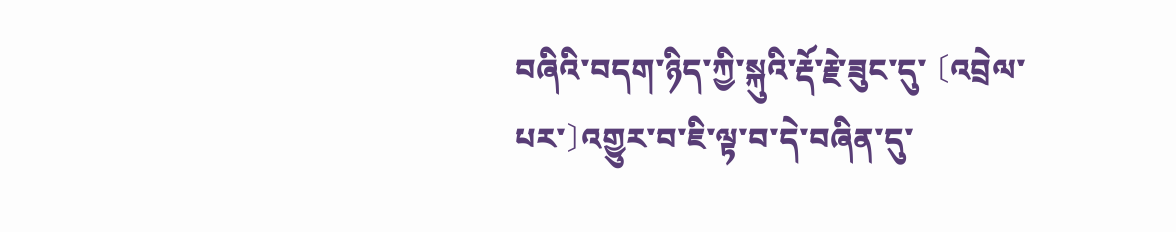བཞིའི་བདག་ཉིད་ཀྱི་སྐུའི་རྡོ་རྗེ་ཟུང་དུ་ 〔འབྲེལ་པར་〕འགྱུར་བ་ཇི་ལྟ་བ་དེ་བཞིན་དུ་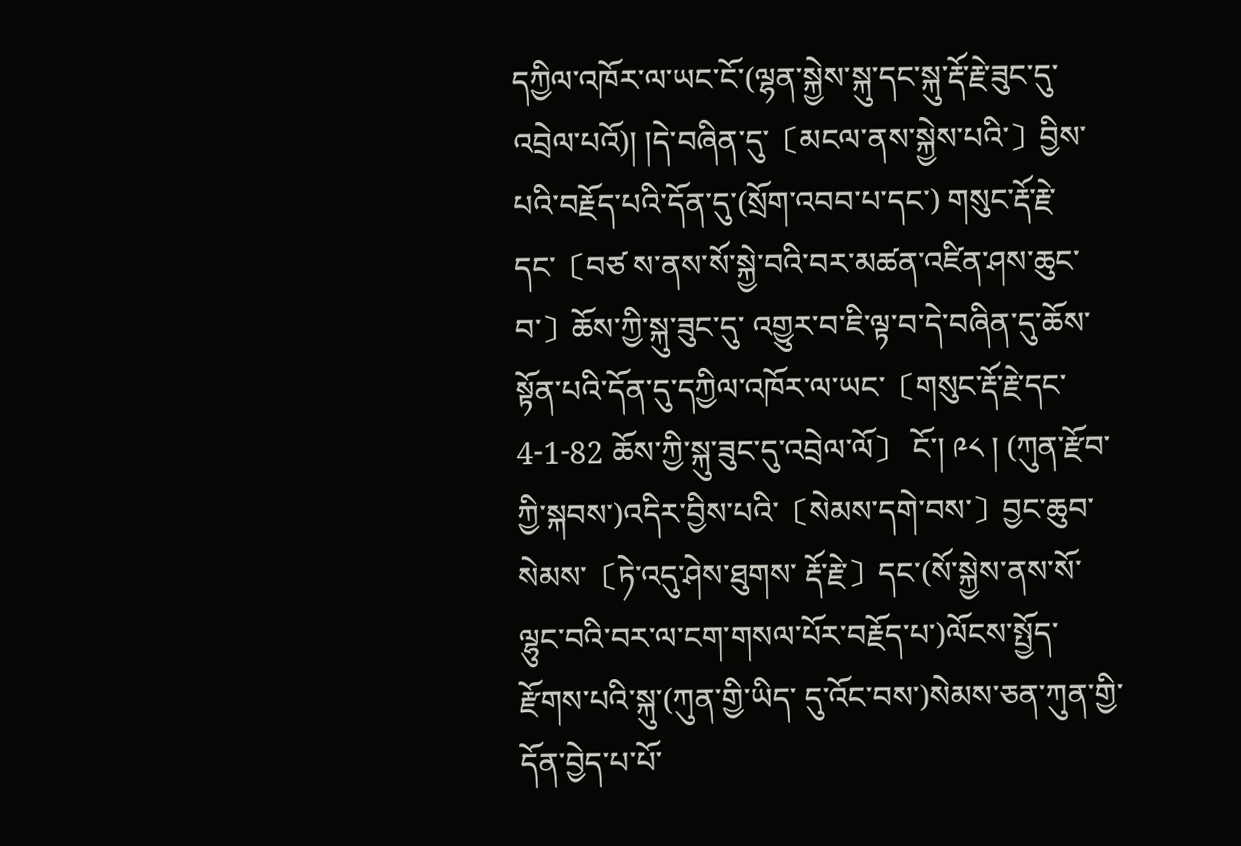དཀྱིལ་འཁོར་ལ་ཡང་ངོ་(ལྷན་སྐྱེས་སྐུ་དང་སྐུ་རྡོ་རྗེ་ཟུང་དུ་ འབྲེལ་པའོ)། །དེ་བཞིན་དུ་〔མངལ་ནས་སྐྱེས་པའི་〕བྱིས་པའི་བརྗོད་པའི་དོན་དུ་(སྲོག་འབབ་པ་དང་) གསུང་རྡོ་རྗེ་དང་〔བཙ ས་ནས་སོ་སྐྱེ་བའི་བར་མཚན་འཛིན་ཤས་ཆུང་བ་〕ཆོས་ཀྱི་སྐུ་ཟུང་དུ་ འགྱུར་བ་ཇི་ལྟ་བ་དེ་བཞིན་དུ་ཆོས་སྟོན་པའི་དོན་དུ་དཀྱིལ་འཁོར་ལ་ཡང་〔གསུང་རྡོ་རྗེ་དང་ 4-1-82 ཆོས་ཀྱི་སྐུ་ཟུང་དུ་འབྲེལ་ལོ〕 ངོ་། ༩༨ ། (ཀུན་རྫོབ་ཀྱི་སྐབས་)འདིར་བྱིས་པའི་〔སེམས་དགེ་བས་〕བྱང་ཆུབ་སེམས་〔ཏེ་འདུ་ཤེས་ཐུགས་ རྡོ་རྗེ་〕དང་(སོ་སྐྱེས་ནས་སོ་ལྷུང་བའི་བར་ལ་ངག་གསལ་པོར་བརྗོད་པ་)ལོངས་སྤྱོད་རྫོགས་པའི་སྐུ་(ཀུན་གྱི་ཡིད་ དུ་འོང་བས་)སེམས་ཅན་ཀུན་གྱི་དོན་བྱེད་པ་པོ་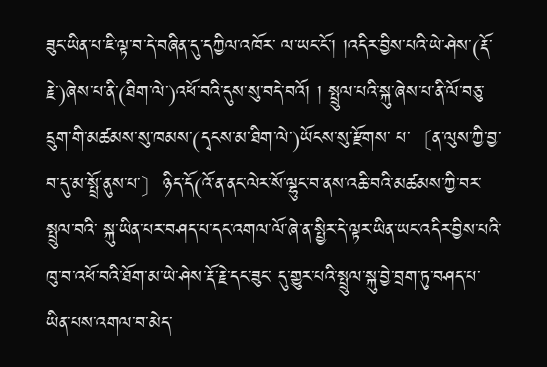ཟུང་ཡིན་པ་ཇི་ལྟ་བ་དེ་བཞིན་དུ་དཀྱིལ་འཁོར་ ལ་ཡང་ངོ་། །འདིར་བྱིས་པའི་ཡེ་ཤེས་(རྡོ་རྗེ་)ཞེས་པ་ནི་(ཐིག་ལེ་)འཕོ་བའི་དུས་སུ་བདེ་བའོ། ། སྤྲུལ་པའི་སྐུ་ཞེས་པ་ནི་ལོ་བཅུ་དྲུག་གི་མཚམས་སུ་ཁམས་(དྭངས་མ་ཐིག་ལེ་)ཡོངས་སུ་རྫོགས་ པ་〔ན་ལུས་ཀྱི་བྱ་བ་དུ་མ་སྤྲོ་ནུས་པ་〕ཉིད་དོ(འོ་ན་ནང་ལེར་སོ་ལྷུང་བ་ནས་འཆི་བའི་མཚམས་ཀྱི་བར་སྤྲུལ་བའི་ སྐུ་ཡིན་པར་བཤད་པ་དང་འགལ་ལོ་ཞེ་ན་སྤྱིར་དེ་ལྟར་ཡིན་ཡང་འདིར་བྱིས་པའི་ཁུ་བ་འཕོ་བའི་ཐོག་མ་ཡེ་ཤེས་རྡོ་རྗེ་དང་ཟུང་ དུ་གྱུར་པའི་སྤྲུལ་སྐུ་བྱེ་བྲག་ཏུ་བཤད་པ་ཡིན་པས་འགལ་བ་མེད་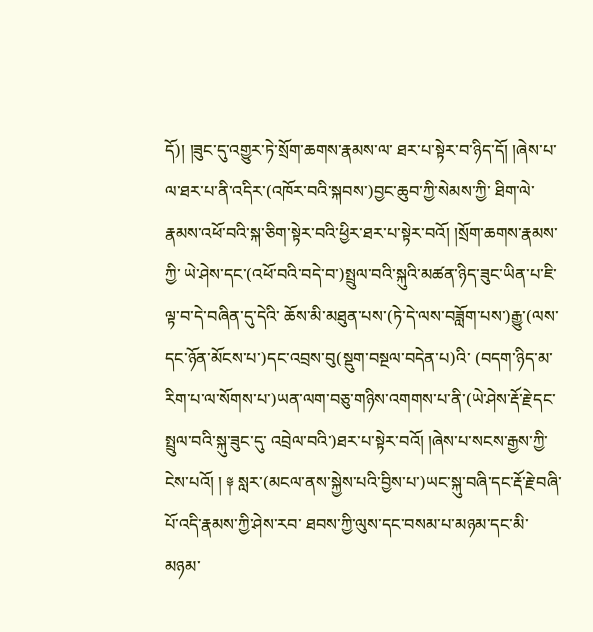དོ)། །ཟུང་དུ་འགྱུར་ཏེ་སྲོག་ཆགས་རྣམས་ལ་ ཐར་པ་སྟེར་བ་ཉིད་དོ། །ཞེས་པ་ལ་ཐར་པ་ནི་འདིར་(འཁོར་བའི་སྐབས་)བྱང་ཆུབ་ཀྱི་སེམས་ཀྱི་ ཐིག་ལེ་རྣམས་འཕོ་བའི་སྐ་ཅིག་སྟེར་བའི་ཕྱིར་ཐར་པ་སྟེར་བའོ། །སྲོག་ཆགས་རྣམས་ཀྱི་ ཡེ་ཤེས་དང་(འཕོ་བའི་བདེ་བ་)སྤྲུལ་བའི་སྐུའི་མཚན་ཉིད་ཟུང་ཡིན་པ་ཇི་ལྟ་བ་དེ་བཞིན་དུ་དེའི་ ཆོས་མི་མཐུན་པས་(ཏེ་དེ་ལས་བཟློག་པས་)རྒྱུ་(ལས་དང་ཉོན་མོངས་པ་)དང་འབྲས་བུ(སྡུག་བསྔལ་བདེན་པ)འི་ (བདག་ཉིད་མ་རིག་པ་ལ་སོགས་པ་)ཡན་ལག་བཅུ་གཉིས་འགགས་པ་ནི་(ཡེ་ཤེས་རྡོ་རྗེ་དང་སྤྲུལ་བའི་སྐུ་ཟུང་དུ་ འབྲེལ་བའི་)ཐར་པ་སྟེར་བའོ། །ཞེས་པ་སངས་རྒྱས་ཀྱི་ངེས་པའོ། ། ༈ སླར་(མངལ་ནས་སྐྱེས་པའི་བྱིས་པ་)ཡང་སྐུ་བཞི་དང་རྡོ་རྗེ་བཞི་པོ་འདི་རྣམས་ཀྱི་ཤེས་རབ་ ཐབས་ཀྱི་ལུས་དང་བསམ་པ་མཉམ་དང་མི་མཉམ་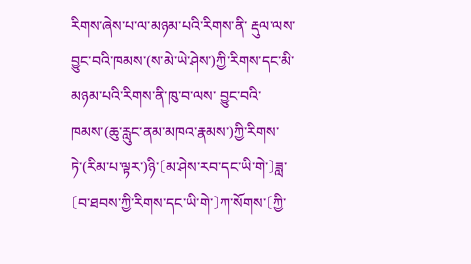རིགས་ཞེས་པ་ལ་མཉམ་པའི་རིགས་ནི་ རྡུལ་ལས་བྱུང་བའི་ཁམས་(ས་མེ་ཡེ་ཤེས་)ཀྱི་རིགས་དང་མི་མཉམ་པའི་རིགས་ནི་ཁུ་བ་ལས་ བྱུང་བའི་ཁམས་(ཆུ་རླུང་ནམ་མཁའ་རྣམས་)ཀྱི་རིགས་ཏེ་(རིམ་པ་ལྟར་)ཉི་〔མ་ཤེས་རབ་དང་ཡི་གེ་〕ཟླ་ 〔བ་ཐབས་ཀྱི་རིགས་དང་ཡི་གེ་〕ཀ་སོགས་〔ཀྱི་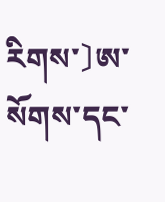རིགས་〕ཨ་སོགས་དང་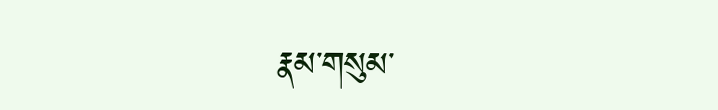རྣམ་གསུམ་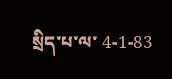སྲིད་པ་ལ་ 4-1-83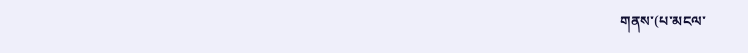གནས་(པ་མངལ་